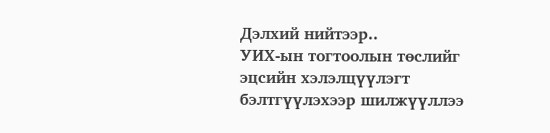Дэлхий нийтээр..
УИХ-ын тогтоолын төслийг эцсийн хэлэлцүүлэгт бэлтгүүлэхээр шилжүүллээ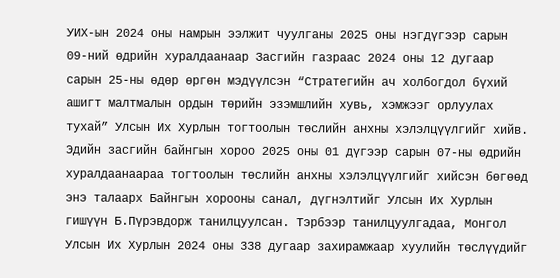УИХ-ын 2024 оны намрын ээлжит чуулганы 2025 оны нэгдүгээр сарын 09-ний өдрийн хуралдаанаар Засгийн газраас 2024 оны 12 дугаар сарын 25-ны өдөр өргөн мэдүүлсэн “Стратегийн ач холбогдол бүхий ашигт малтмалын ордын төрийн эзэмшлийн хувь, хэмжээг орлуулах тухай” Улсын Их Хурлын тогтоолын төслийн анхны хэлэлцүүлгийг хийв.
Эдийн засгийн байнгын хороо 2025 оны 01 дүгээр сарын 07-ны өдрийн хуралдаанаараа тогтоолын төслийн анхны хэлэлцүүлгийг хийсэн бөгөөд энэ талаарх Байнгын хорооны санал, дүгнэлтийг Улсын Их Хурлын гишүүн Б.Пүрэвдорж танилцуулсан. Тэрбээр танилцуулгадаа, Монгол Улсын Их Хурлын 2024 оны 338 дугаар захирамжаар хуулийн төслүүдийг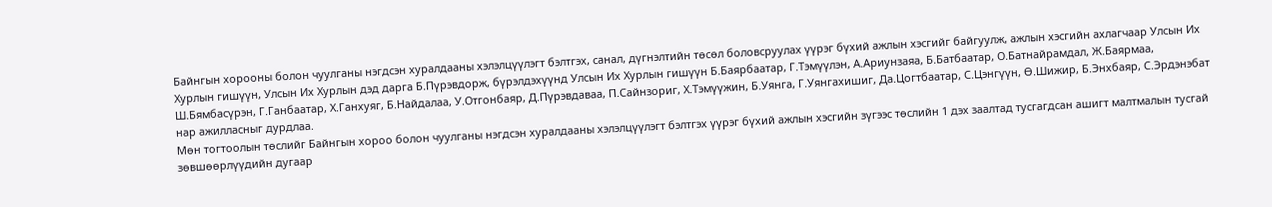Байнгын хорооны болон чуулганы нэгдсэн хуралдааны хэлэлцүүлэгт бэлтгэх, санал, дүгнэлтийн төсөл боловсруулах үүрэг бүхий ажлын хэсгийг байгуулж, ажлын хэсгийн ахлагчаар Улсын Их Хурлын гишүүн, Улсын Их Хурлын дэд дарга Б.Пүрэвдорж, бүрэлдэхүүнд Улсын Их Хурлын гишүүн Б.Баярбаатар, Г.Тэмүүлэн, А.Ариунзаяа, Б.Батбаатар, О.Батнайрамдал, Ж.Баярмаа, Ш.Бямбасүрэн, Г.Ганбаатар, Х.Ганхуяг, Б.Найдалаа, У.Отгонбаяр, Д.Пүрэвдаваа, П.Сайнзориг, Х.Тэмүүжин, Б.Уянга, Г.Уянгахишиг, Да.Цогтбаатар, С.Цэнгүүн, Ө.Шижир, Б.Энхбаяр, С.Эрдэнэбат нар ажилласныг дурдлаа.
Мөн тогтоолын төслийг Байнгын хороо болон чуулганы нэгдсэн хуралдааны хэлэлцүүлэгт бэлтгэх үүрэг бүхий ажлын хэсгийн зүгээс төслийн 1 дэх заалтад тусгагдсан ашигт малтмалын тусгай зөвшөөрлүүдийн дугаар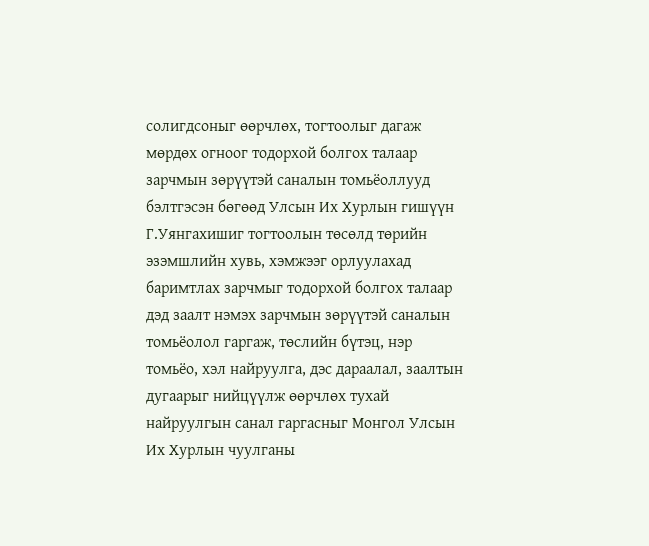солигдсоныг өөрчлөх, тогтоолыг дагаж мөрдөх огноог тодорхой болгох талаар зарчмын зөрүүтэй саналын томьёоллууд бэлтгэсэн бөгөөд Улсын Их Хурлын гишүүн Г.Уянгахишиг тогтоолын төсөлд төрийн эзэмшлийн хувь, хэмжээг орлуулахад баримтлах зарчмыг тодорхой болгох талаар дэд заалт нэмэх зарчмын зөрүүтэй саналын томьёолол гаргаж, төслийн бүтэц, нэр томьёо, хэл найруулга, дэс дараалал, заалтын дугаарыг нийцүүлж өөрчлөх тухай найруулгын санал гаргасныг Монгол Улсын Их Хурлын чуулганы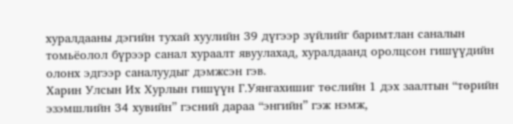хуралдааны дэгийн тухай хуулийн 39 дүгээр зүйлийг баримтлан саналын томьёолол бүрээр санал хураалт явуулахад, хуралдаанд оролцсон гишүүдийн олонх эдгээр саналуудыг дэмжсэн гэв.
Харин Улсын Их Хурлын гишүүн Г.Уянгахишиг төслийн 1 дэх заалтын “төрийн эзэмшлийн 34 хувийн” гэсний дараа “энгийн” гэж нэмж,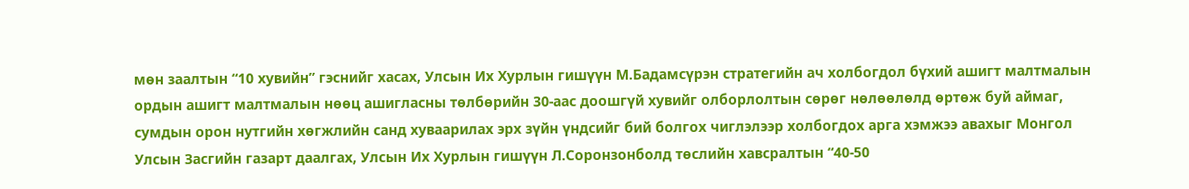мөн заалтын “10 хувийн” гэснийг хасах, Улсын Их Хурлын гишүүн М.Бадамсүрэн стратегийн ач холбогдол бүхий ашигт малтмалын ордын ашигт малтмалын нөөц ашигласны төлбөрийн 30-аас доошгүй хувийг олборлолтын сөрөг нөлөөлөлд өртөж буй аймаг, сумдын орон нутгийн хөгжлийн санд хуваарилах эрх зүйн үндсийг бий болгох чиглэлээр холбогдох арга хэмжээ авахыг Монгол Улсын Засгийн газарт даалгах, Улсын Их Хурлын гишүүн Л.Соронзонболд төслийн хавсралтын “40-50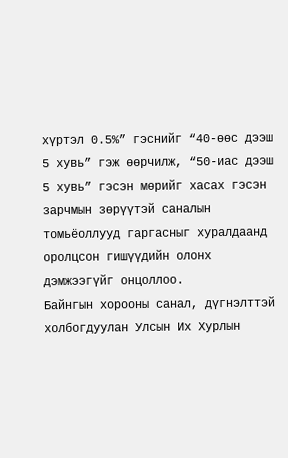хүртэл 0.5%” гэснийг “40-өөс дээш 5 хувь” гэж өөрчилж, “50-иас дээш 5 хувь” гэсэн мөрийг хасах гэсэн зарчмын зөрүүтэй саналын томьёоллууд гаргасныг хуралдаанд оролцсон гишүүдийн олонх дэмжээгүйг онцоллоо.
Байнгын хорооны санал, дүгнэлттэй холбогдуулан Улсын Их Хурлын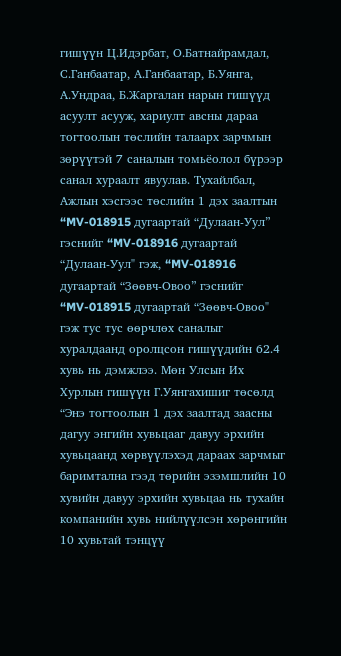гишүүн Ц.Идэрбат, О.Батнайрамдал, С.Ганбаатар, А.Ганбаатар, Б.Уянга, А.Ундраа, Б.Жаргалан нарын гишүүд асуулт асууж, хариулт авсны дараа тогтоолын төслийн талаарх зарчмын зөрүүтэй 7 саналын томьёолол бүрээр санал хураалт явуулав. Тухайлбал, Ажлын хэсгээс төслийн 1 дэх заалтын “MV-018915 дугаартай “Дулаан-Уул” гэснийг “MV-018916 дугаартай “Дулаан-Уул" гэж, “MV-018916 дугаартай “Зөөвч-Овоо” гэснийг “MV-018915 дугаартай “Зөөвч-Овоо" гэж тус тус өөрчлөх саналыг хуралдаанд оролцсон гишүүдийн 62.4 хувь нь дэмжлээ. Мөн Улсын Их Хурлын гишүүн Г.Уянгахишиг төсөлд “Энэ тогтоолын 1 дэх заалтад заасны дагуу энгийн хувьцааг давуу эрхийн хувьцаанд хөрвүүлэхэд дараах зарчмыг баримтална гээд төрийн эзэмшлийн 10 хувийн давуу эрхийн хувьцаа нь тухайн компанийн хувь нийлүүлсэн хөрөнгийн 10 хувьтай тэнцүү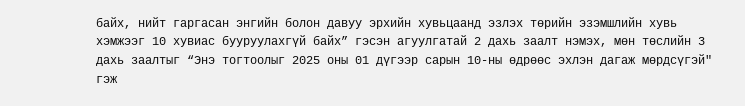байх, нийт гаргасан энгийн болон давуу эрхийн хувьцаанд эзлэх төрийн эзэмшлийн хувь хэмжээг 10 хувиас бууруулахгүй байх” гэсэн агуулгатай 2 дахь заалт нэмэх, мөн төслийн 3 дахь заалтыг “Энэ тогтоолыг 2025 оны 01 дүгээр сарын 10-ны өдрөөс эхлэн дагаж мөрдсүгэй" гэж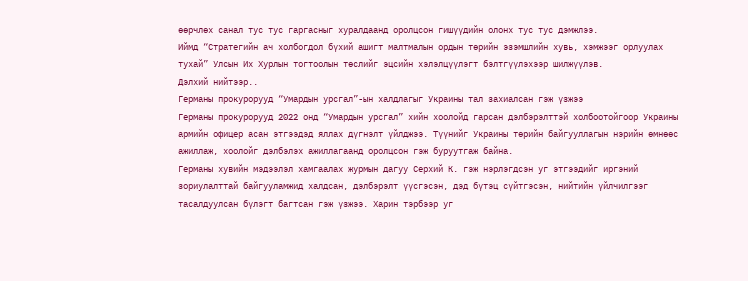өөрчлөх санал тус тус гаргасныг хуралдаанд оролцсон гишүүдийн олонх тус тус дэмжлээ.
Иймд “Стратегийн ач холбогдол бүхий ашигт малтмалын ордын төрийн эзэмшлийн хувь, хэмжээг орлуулах тухай” Улсын Их Хурлын тогтоолын төслийг эцсийн хэлэлцүүлэгт бэлтгүүлэхээр шилжүүлэв.
Дэлхий нийтээр..
Германы прокурорууд “Умардын урсгал”-ын халдлагыг Украины тал захиалсан гэж үзжээ
Германы прокурорууд 2022 онд “Умардын урсгал” хийн хоолойд гарсан дэлбэрэлттэй холбоотойгоор Украины армийн офицер асан этгээдэд яллах дүгнэлт үйлджээ. Түүнийг Украины төрийн байгууллагын нэрийн өмнөөс ажиллаж, хоолойг дэлбэлэх ажиллагаанд оролцсон гэж буруутгаж байна.
Германы хувийн мэдээлэл хамгаалах журмын дагуу Серхий К. гэж нэрлэгдсэн уг этгээдийг иргэний зориулалттай байгууламжид халдсан, дэлбэрэлт үүсгэсэн, дэд бүтэц сүйтгэсэн, нийтийн үйлчилгээг тасалдуулсан бүлэгт багтсан гэж үзжээ. Харин тэрбээр уг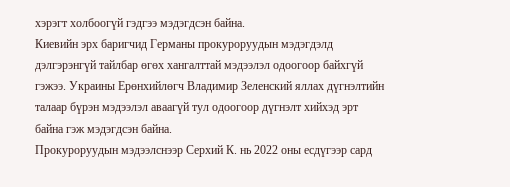хэрэгт холбоогүй гэдгээ мэдэгдсэн байна.
Киевийн эрх баригчид Германы прокуроруудын мэдэгдэлд дэлгэрэнгүй тайлбар өгөх хангалттай мэдээлэл одоогоор байхгүй гэжээ. Украины Ерөнхийлөгч Владимир Зеленский яллах дүгнэлтийн талаар бүрэн мэдээлэл аваагүй тул одоогоор дүгнэлт хийхэд эрт байна гэж мэдэгдсэн байна.
Прокуроруудын мэдээлснээр Серхий К. нь 2022 оны есдүгээр сард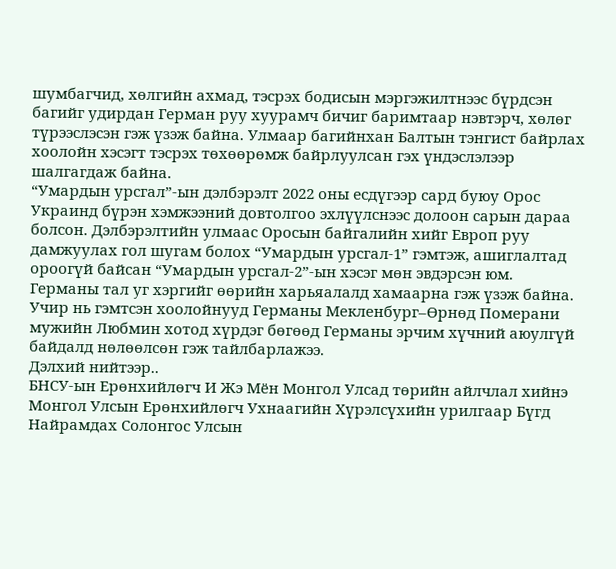шумбагчид, хөлгийн ахмад, тэсрэх бодисын мэргэжилтнээс бүрдсэн багийг удирдан Герман руу хуурамч бичиг баримтаар нэвтэрч, хөлөг түрээслэсэн гэж үзэж байна. Улмаар багийнхан Балтын тэнгист байрлах хоолойн хэсэгт тэсрэх төхөөрөмж байрлуулсан гэх үндэслэлээр шалгагдаж байна.
“Умардын урсгал”-ын дэлбэрэлт 2022 оны есдүгээр сард буюу Орос Украинд бүрэн хэмжээний довтолгоо эхлүүлснээс долоон сарын дараа болсон. Дэлбэрэлтийн улмаас Оросын байгалийн хийг Европ руу дамжуулах гол шугам болох “Умардын урсгал-1” гэмтэж, ашиглалтад ороогүй байсан “Умардын урсгал-2”-ын хэсэг мөн эвдэрсэн юм.
Германы тал уг хэргийг өөрийн харьяалалд хамаарна гэж үзэж байна. Учир нь гэмтсэн хоолойнууд Германы Мекленбург–Өрнөд Померани мужийн Любмин хотод хүрдэг бөгөөд Германы эрчим хүчний аюулгүй байдалд нөлөөлсөн гэж тайлбарлажээ.
Дэлхий нийтээр..
БНСУ-ын Ерөнхийлөгч И Жэ Мён Монгол Улсад төрийн айлчлал хийнэ
Монгол Улсын Ерөнхийлөгч Ухнаагийн Хүрэлсүхийн урилгаар Бүгд Найрамдах Солонгос Улсын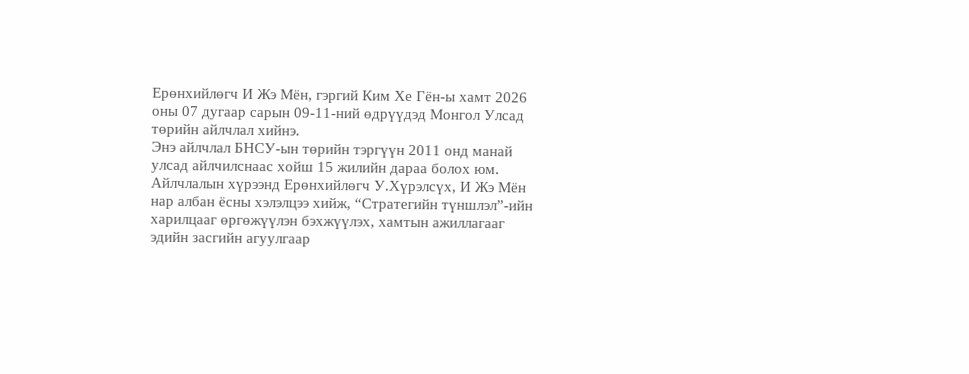Ерөнхийлөгч И Жэ Мён, гэргий Ким Хе Гён-ы хамт 2026 оны 07 дугаар сарын 09-11-ний өдрүүдэд Монгол Улсад төрийн айлчлал хийнэ.
Энэ айлчлал БНСУ-ын төрийн тэргүүн 2011 онд манай улсад айлчилснаас хойш 15 жилийн дараа болох юм.
Айлчлалын хүрээнд Ерөнхийлөгч У.Хүрэлсүх, И Жэ Мён нар албан ёсны хэлэлцээ хийж, “Стратегийн түншлэл”-ийн харилцааг өргөжүүлэн бэхжүүлэх, хамтын ажиллагааг эдийн засгийн агуулгаар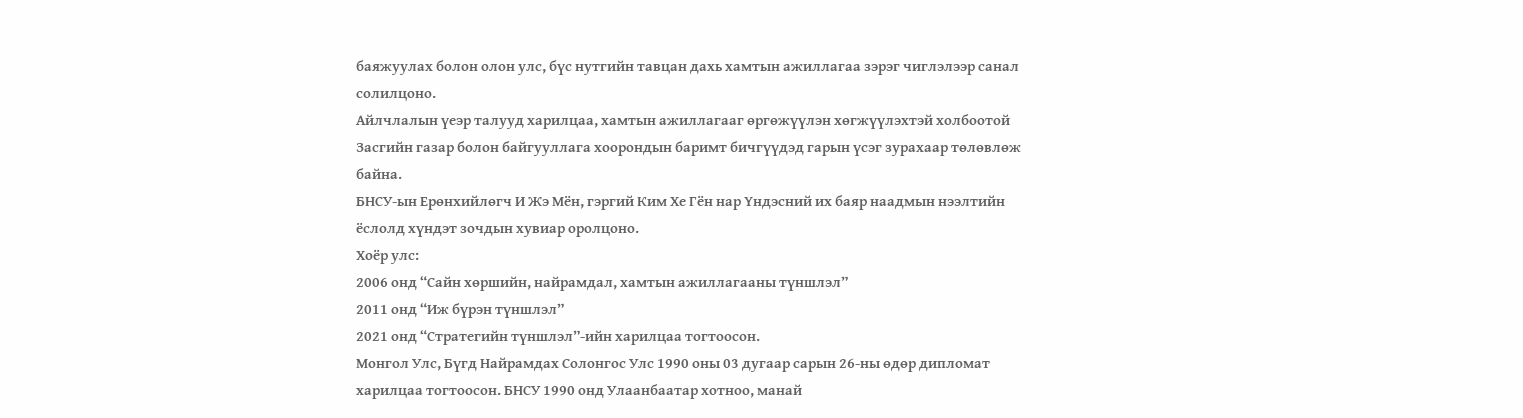баяжуулах болон олон улс, бүс нутгийн тавцан дахь хамтын ажиллагаа зэрэг чиглэлээр санал солилцоно.
Айлчлалын үеэр талууд харилцаа, хамтын ажиллагааг өргөжүүлэн хөгжүүлэхтэй холбоотой Засгийн газар болон байгууллага хоорондын баримт бичгүүдэд гарын үсэг зурахаар төлөвлөж байна.
БНСУ-ын Ерөнхийлөгч И Жэ Мён, гэргий Ким Хе Гён нар Үндэсний их баяр наадмын нээлтийн ёслолд хүндэт зочдын хувиар оролцоно.
Хоёр улс:
2006 онд “Сайн хөршийн, найрамдал, хамтын ажиллагааны түншлэл”
2011 онд “Иж бүрэн түншлэл”
2021 онд “Стратегийн түншлэл”-ийн харилцаа тогтоосон.
Монгол Улс, Бүгд Найрамдах Солонгос Улс 1990 оны 03 дугаар сарын 26-ны өдөр дипломат харилцаа тогтоосон. БНСУ 1990 онд Улаанбаатар хотноо, манай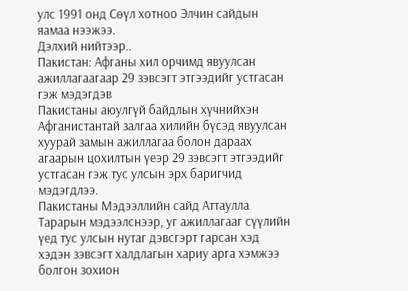улс 1991 онд Сөүл хотноо Элчин сайдын яамаа нээжээ.
Дэлхий нийтээр..
Пакистан: Афганы хил орчимд явуулсан ажиллагаагаар 29 зэвсэгт этгээдийг устгасан гэж мэдэгдэв
Пакистаны аюулгүй байдлын хүчнийхэн Афганистантай залгаа хилийн бүсэд явуулсан хуурай замын ажиллагаа болон дараах агаарын цохилтын үеэр 29 зэвсэгт этгээдийг устгасан гэж тус улсын эрх баригчид мэдэгдлээ.
Пакистаны Мэдээллийн сайд Аттаулла Тарарын мэдээлснээр, уг ажиллагааг сүүлийн үед тус улсын нутаг дэвсгэрт гарсан хэд хэдэн зэвсэгт халдлагын хариу арга хэмжээ болгон зохион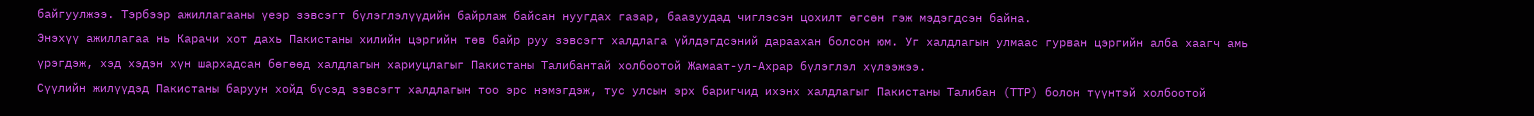байгуулжээ. Тэрбээр ажиллагааны үеэр зэвсэгт бүлэглэлүүдийн байрлаж байсан нуугдах газар, баазуудад чиглэсэн цохилт өгсөн гэж мэдэгдсэн байна.
Энэхүү ажиллагаа нь Карачи хот дахь Пакистаны хилийн цэргийн төв байр руу зэвсэгт халдлага үйлдэгдсэний дараахан болсон юм. Уг халдлагын улмаас гурван цэргийн алба хаагч амь үрэгдэж, хэд хэдэн хүн шархадсан бөгөөд халдлагын хариуцлагыг Пакистаны Талибантай холбоотой Жамаат-ул-Ахрар бүлэглэл хүлээжээ.
Сүүлийн жилүүдэд Пакистаны баруун хойд бүсэд зэвсэгт халдлагын тоо эрс нэмэгдэж, тус улсын эрх баригчид ихэнх халдлагыг Пакистаны Талибан (TTP) болон түүнтэй холбоотой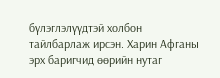бүлэглэлүүдтэй холбон тайлбарлаж ирсэн. Харин Афганы эрх баригчид өөрийн нутаг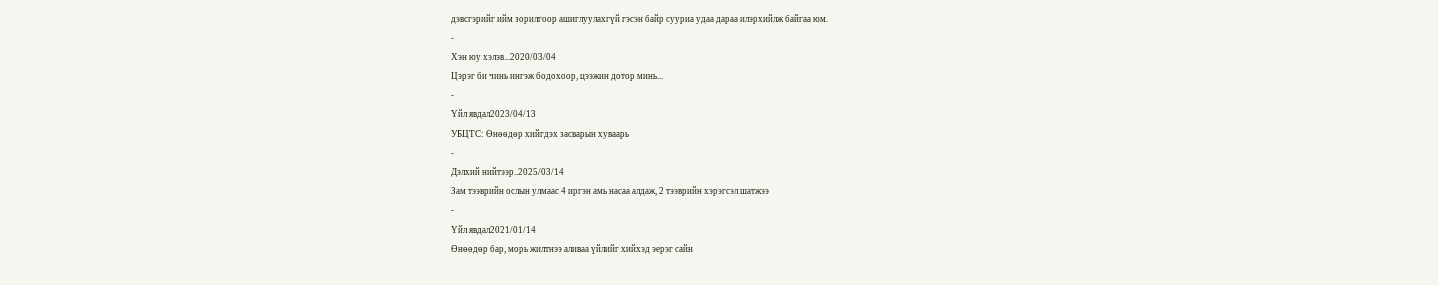дэвсгэрийг ийм зорилгоор ашиглуулахгүй гэсэн байр сууриа удаа дараа илэрхийлж байгаа юм.
-
Хэн юу хэлэв...2020/03/04
Цэрэг би чинь ингэж бодохоор, цээжин дотор минь...
-
Үйл явдал2023/04/13
УБЦТС: Өнөөдөр хийгдэх засварын хуваарь
-
Дэлхий нийтээр..2025/03/14
Зам тээврийн ослын улмаас 4 иргэн амь насаа алдаж, 2 тээврийн хэрэгсэл шатжээ
-
Үйл явдал2021/01/14
Өнөөдөр бар, морь жилтнээ аливаа үйлийг хийхэд эерэг сайн